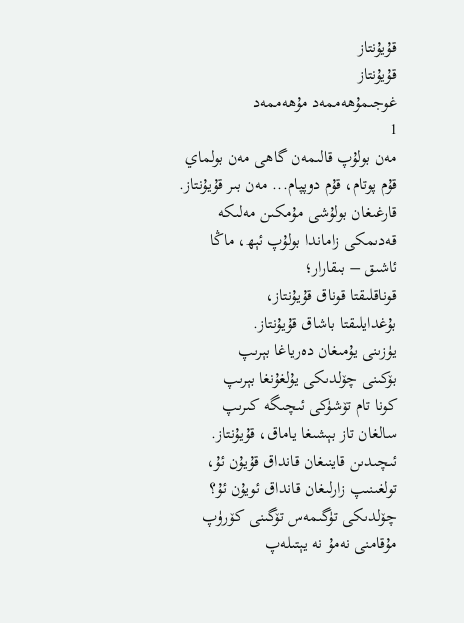قۇيۇنتاز
قۇيۇنتاز
غوجىمۇھەممەد مۇھەممەد
1
مەن بولۇپ قالىمەن گاھى مەن بولماي
قۇم پوتام، قۇم دوپپام... مەن بىر قۇيۇنتاز.
قارغىغان بولۇشى مۇمكىن مەلىكە
قەدىمكى زاماندا بولۇپ ئېھ، ماڭا
ئاشىق – بىقارار؛
قوناقلىقتا قوناق قۇيۇنتاز،
بۇغدايلىقتا باشاق قۇيۇنتاز.
يۈزىنى يۇمىغان دەرياغا بېرىپ
بۆكىنى چۆلدىكى يۇلغۇنغا بېرىپ
كونا تام تۆشۈكى ئىچىگە كىرىپ
سالغان تاز بېشىغا ياماق، قۇيۇنتاز.
ئىچىدىن قاينىغان قانداق قۇيۇن ئۇ،
تولغىنىپ زارلىغان قانداق ئويۇن ئۇ؟
چۆلدىكى تۈگىمەس تۆگىنى كۆرۈپ
مۇقامنى نەمۇ نە يېتىلەپ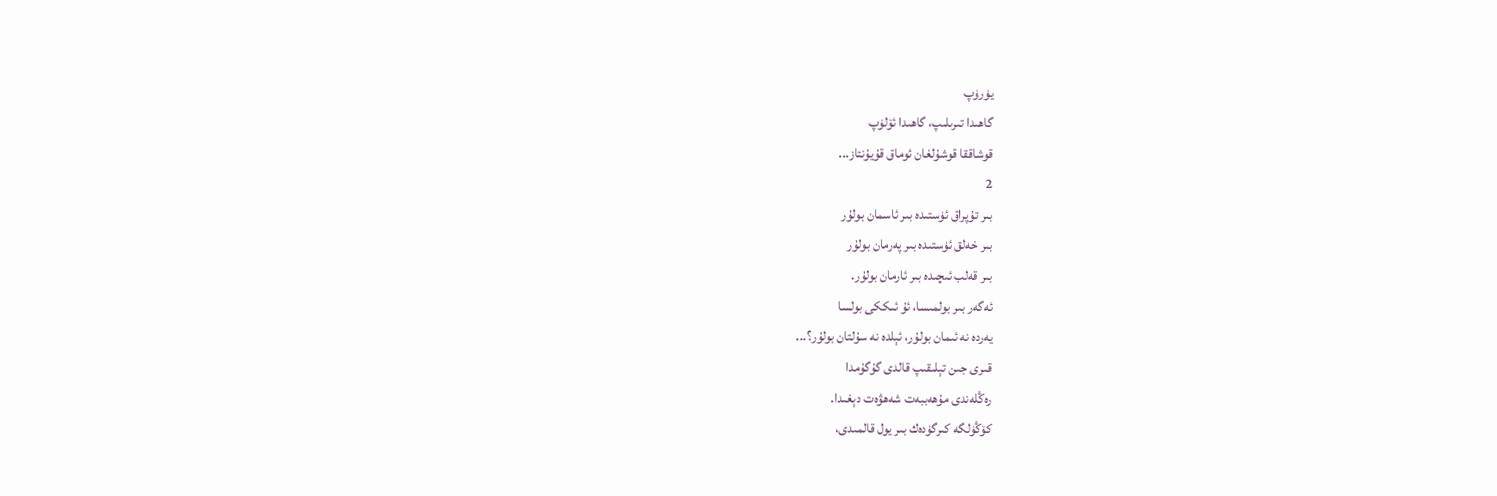يۈرۈپ
گاھىدا تىرىلىپ، گاھىدا ئۆلۈپ
قوشاققا قوشۇلغان ئوماق قۇيۇنتاز...
2
بىر تۇپراق ئۈستىدە بىر ئاسمان بولۇر
بىر خەلق ئۈستىدە بىر پەرمان بولۇر
بىر قەلب ئىچىدە بىر ئارمان بولۇر.
ئەگەر بىر بولمىسا، ئۇ ئىككى بولسا
يەردە نە ئىمان بولۇر، ئېلدە نە سۇلتان بولۇر؟...
قىرى جىن تېلىقىپ قالدى گۇگۇمدا
رەڭلەندى مۇھەببەت شەھۋەت دېغىدا.
كۆڭۈلگە كىرگۈدەك بىر يول قالمىدى،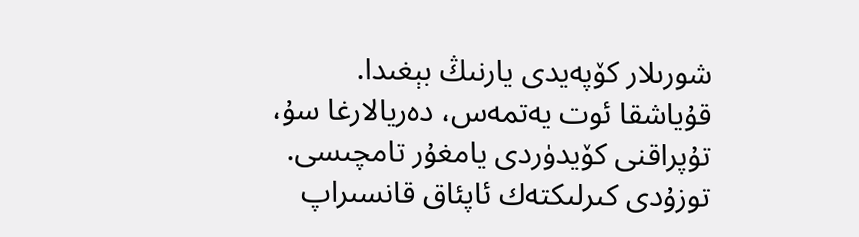شورىلار كۆپەيدى يارنىڭ بېغىدا.
قۇياشقا ئوت يەتمەس، دەريالارغا سۇ،
تۇپراقنى كۆيدۈردى يامغۇر تامچىسى.
توزۇدى كىرلىكتەك ئاپئاق قانسىراپ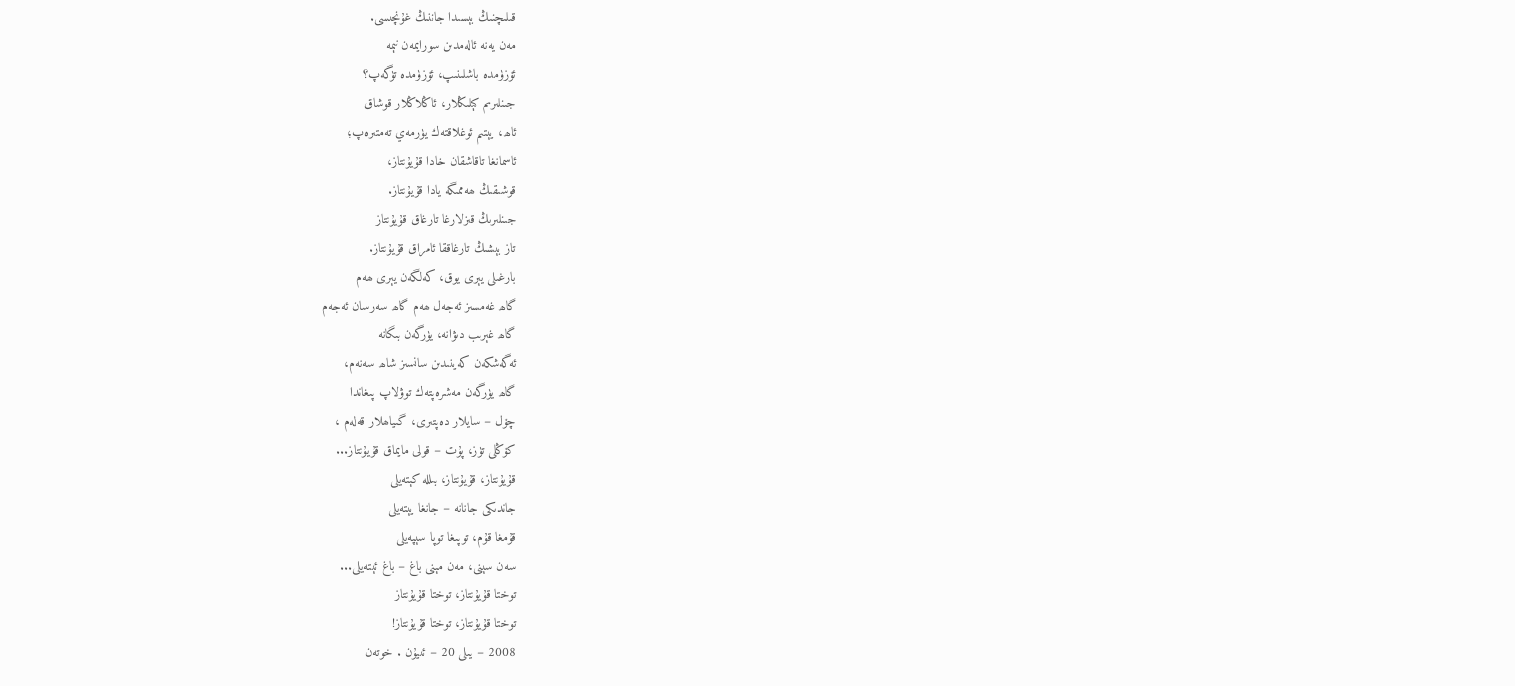قىلىچنىڭ بېسىدا جاننىڭ غۇنچىسى.
مەن يەنە ئالەمدىن سورايمەن نېمە
ئۆزۈمدە باشلىنىپ، ئۆزۈمدە تۈگەپ؟
جىنلىرىم كېلىڭلار، ئاڭلاڭلار قوشاق
ئاھ، يېتىم ئوغلاقتەك يۈرمەي تەمتىرەپ؛
ئاسمانغا تاقاشقان خادا قۇيۇنتاز،
قوشىقىڭ ھەممىگە يادا قۇيۇنتاز.
جىنلىرىڭ قىزلارغا تارغاق قۇيۇنتاز
تاز بېشىڭ تارغاققا ئامراق قۇيۇنتاز.
بارغىلى يېرى يوق، كەلگەن يېرى ھەم
گاھ غەمسىز ئەجەل ھەم گاھ سەرسان ئەجەم
گاھ غېرىب دىۋانە، يۈرگەن بىگانە
ئەگەشكەن كەينىدىن سانسىز شاھ سەنەم،
گاھ يۈرگەن مەشرەپتەك توۋلاپ پىغاندا
چۆل – سايلار دەپتىرى، گىياھلار قەلەم ،
كۆڭلى تۈز، پۇت – قولى مايماق قۇيۇنتاز...
قۇيۇنتاز، قۇيۇنتاز، بىللە كېتەيلى
جاندىكى جانانە – جانغا يېتەيلى
قۇمغا قۇم، توپىغا توپا سېپەيلى
سەن سېنى، مەن مېنى باغ – باغ ئېتەيلى...
توختا قۇيۇنتاز، توختا قۇيۇنتاز
توختا قۇيۇنتاز، توختا قۇيۇنتاز!
2008 – يىلى 20 – ئىيۇن . خوتەن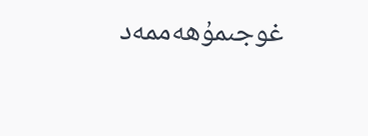غوجىمۇھەممەد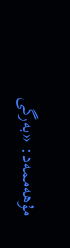مۇھەممەد: «بەرگى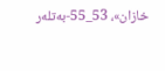خازان»، 53_55-بەتلەر